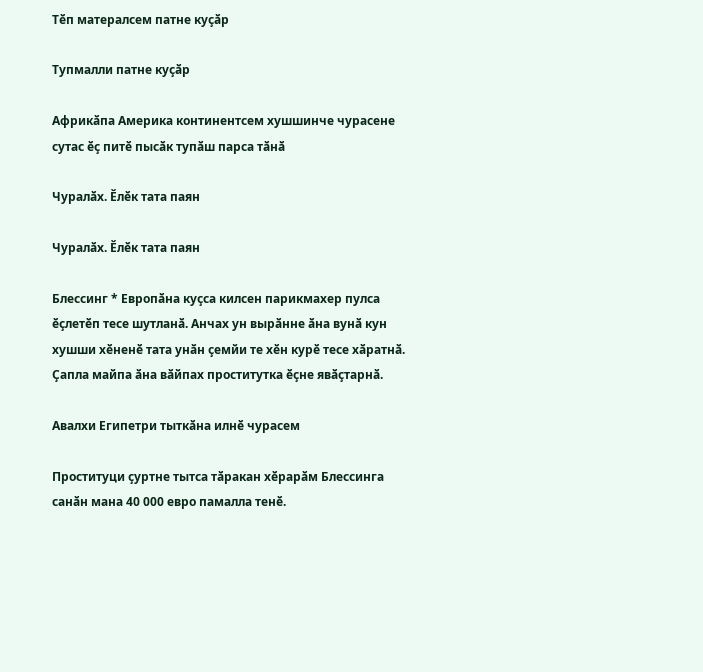Тӗп матералсем патне куҫӑр

Тупмалли патне куҫӑр

Африкӑпа Америка континентсем хушшинче чурасене сутас ӗҫ питӗ пысӑк тупӑш парса тӑнӑ

Чуралӑх. Ӗлӗк тата паян

Чуралӑх. Ӗлӗк тата паян

Блессинг * Европӑна куҫса килсен парикмахер пулса ӗҫлетӗп тесе шутланӑ. Анчах ун вырӑнне ӑна вунӑ кун хушши хӗненӗ тата унӑн ҫемйи те хӗн курӗ тесе хӑратнӑ. Ҫапла майпа ӑна вӑйпах проститутка ӗҫне явӑҫтарнӑ.

Авалхи Египетри тыткӑна илнӗ чурасем

Проституци ҫуртне тытса тӑракан хӗрарӑм Блессинга санӑн мана 40 000 евро памалла тенӗ.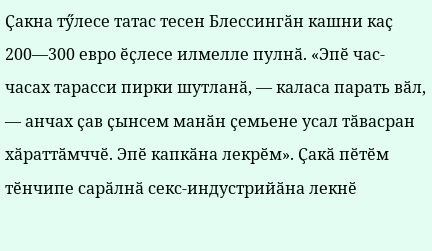Ҫакна тӳлесе татас тесен Блессингӑн кашни каҫ 200—300 евро ӗҫлесе илмелле пулнӑ. «Эпӗ час-часах тарасси пирки шутланӑ, — каласа парать вӑл, — анчах ҫав ҫынсем манӑн ҫемьене усал тӑвасран хӑраттӑмччӗ. Эпӗ капкӑна лекрӗм». Ҫакӑ пӗтӗм тӗнчипе сарӑлнӑ секс-индустрийӑна лекнӗ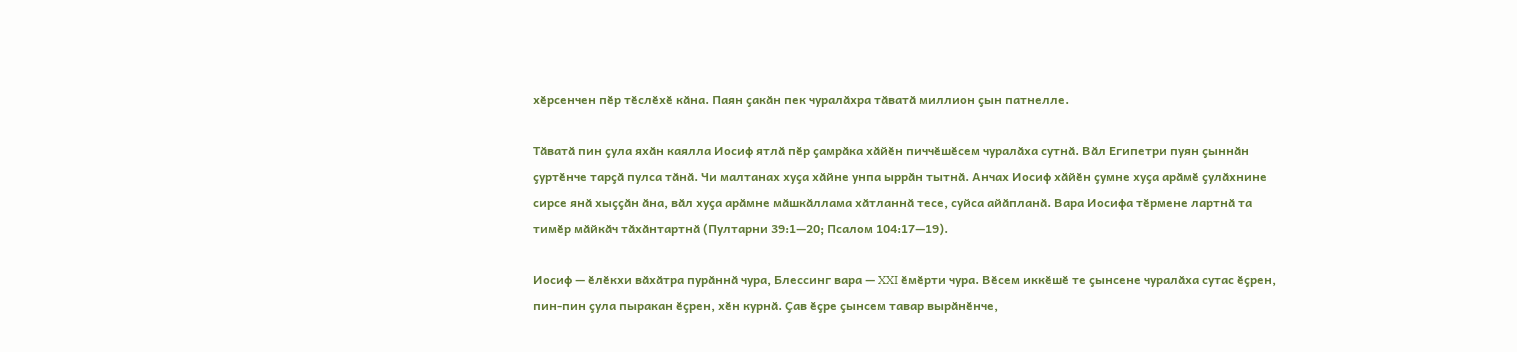хӗрсенчен пӗр тӗслӗхӗ кӑна. Паян ҫакӑн пек чуралӑхра тӑватӑ миллион ҫын патнелле.

Тӑватӑ пин ҫула яхӑн каялла Иосиф ятлӑ пӗр ҫамрӑка хӑйӗн пиччӗшӗсем чуралӑха сутнӑ. Вӑл Египетри пуян ҫыннӑн ҫуртӗнче тарҫӑ пулса тӑнӑ. Чи малтанах хуҫа хӑйне унпа ыррӑн тытнӑ. Анчах Иосиф хӑйӗн ҫумне хуҫа арӑмӗ ҫулӑхнине сирсе янӑ хыҫҫӑн ӑна, вӑл хуҫа арӑмне мӑшкӑллама хӑтланнӑ тесе, суйса айӑпланӑ. Вара Иосифа тӗрмене лартнӑ та тимӗр мӑйкӑч тӑхӑнтартнӑ (Пултарни 39:1—20; Псалом 104:17—19).

Иосиф — ӗлӗкхи вӑхӑтра пурӑннӑ чура, Блессинг вара — XXI ӗмӗрти чура. Вӗсем иккӗшӗ те ҫынсене чуралӑха сутас ӗҫрен, пин-пин ҫула пыракан ӗҫрен, хӗн курнӑ. Ҫав ӗҫре ҫынсем тавар вырӑнӗнче,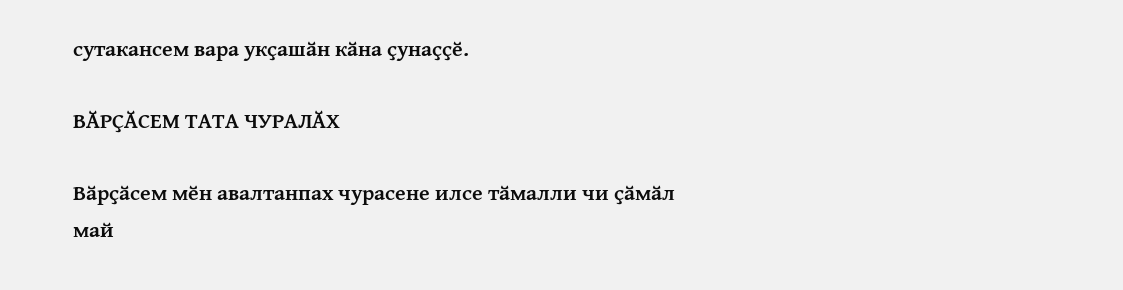сутакансем вара укҫашӑн кӑна ҫунаҫҫӗ.

ВӐРҪӐСЕМ ТАТА ЧУРАЛӐХ

Вӑрҫӑсем мӗн авалтанпах чурасене илсе тӑмалли чи ҫӑмӑл май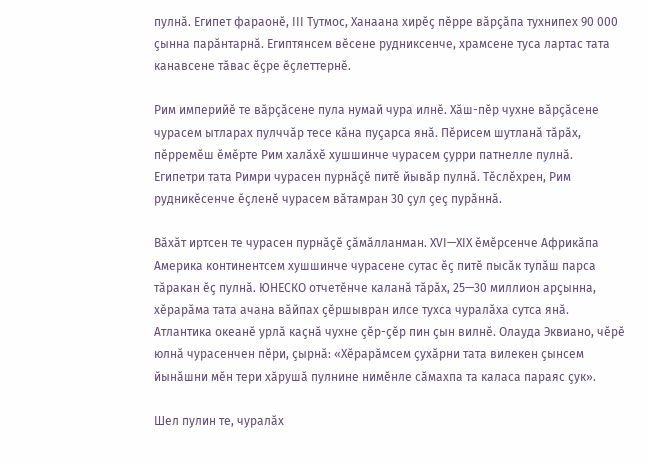пулнӑ. Египет фараонӗ, III Тутмос, Ханаана хирӗҫ пӗрре вӑрҫӑпа тухнипех 90 000 ҫынна парӑнтарнӑ. Египтянсем вӗсене рудниксенче, храмсене туса лартас тата канавсене тӑвас ӗҫре ӗҫлеттернӗ.

Рим империйӗ те вӑрҫӑсене пула нумай чура илнӗ. Хӑш-пӗр чухне вӑрҫӑсене чурасем ытларах пулччӑр тесе кӑна пуҫарса янӑ. Пӗрисем шутланӑ тӑрӑх, пӗрремӗш ӗмӗрте Рим халӑхӗ хушшинче чурасем ҫурри патнелле пулнӑ. Египетри тата Римри чурасен пурнӑҫӗ питӗ йывӑр пулнӑ. Тӗслӗхрен, Рим рудникӗсенче ӗҫленӗ чурасем вӑтамран 30 ҫул ҫеҫ пурӑннӑ.

Вӑхӑт иртсен те чурасен пурнӑҫӗ ҫӑмӑлланман. XVI—XIX ӗмӗрсенче Африкӑпа Америка континентсем хушшинче чурасене сутас ӗҫ питӗ пысӑк тупӑш парса тӑракан ӗҫ пулнӑ. ЮНЕСКО отчетӗнче каланӑ тӑрӑх, 25—30 миллион арҫынна, хӗрарӑма тата ачана вӑйпах ҫӗршывран илсе тухса чуралӑха сутса янӑ. Атлантика океанӗ урлӑ каҫнӑ чухне ҫӗр-ҫӗр пин ҫын вилнӗ. Олауда Эквиано, чӗрӗ юлнӑ чурасенчен пӗри, ҫырнӑ: «Хӗрарӑмсем ҫухӑрни тата вилекен ҫынсем йынӑшни мӗн тери хӑрушӑ пулнине нимӗнле сӑмахпа та каласа параяс ҫук».

Шел пулин те, чуралӑх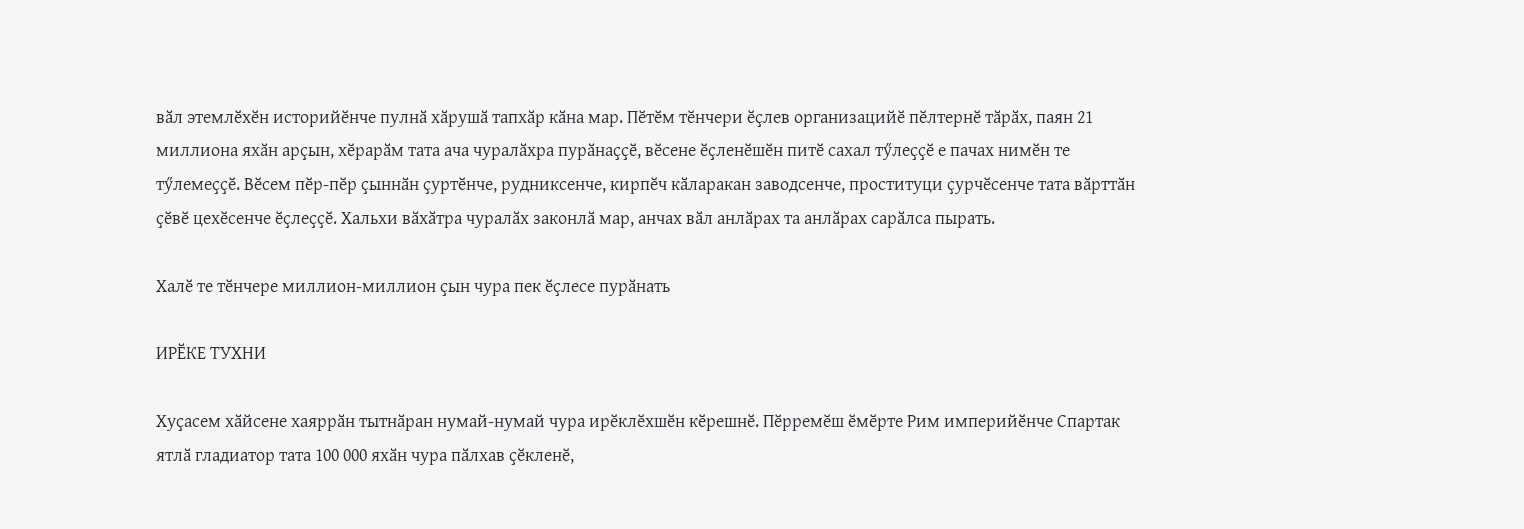вӑл этемлӗхӗн историйӗнче пулнӑ хӑрушӑ тапхӑр кӑна мар. Пӗтӗм тӗнчери ӗҫлев организацийӗ пӗлтернӗ тӑрӑх, паян 21 миллиона яхӑн арҫын, хӗрарӑм тата ача чуралӑхра пурӑнаҫҫӗ, вӗсене ӗҫленӗшӗн питӗ сахал тӳлеҫҫӗ е пачах нимӗн те тӳлемеҫҫӗ. Вӗсем пӗр-пӗр ҫыннӑн ҫуртӗнче, рудниксенче, кирпӗч кӑларакан заводсенче, проституци ҫурчӗсенче тата вӑрттӑн ҫӗвӗ цехӗсенче ӗҫлеҫҫӗ. Хальхи вӑхӑтра чуралӑх законлӑ мар, анчах вӑл анлӑрах та анлӑрах сарӑлса пырать.

Халӗ те тӗнчере миллион-миллион ҫын чура пек ӗҫлесе пурӑнать

ИРӖКЕ ТУХНИ

Хуҫасем хӑйсене хаяррӑн тытнӑран нумай-нумай чура ирӗклӗхшӗн кӗрешнӗ. Пӗрремӗш ӗмӗрте Рим империйӗнче Спартак ятлӑ гладиатор тата 100 000 яхӑн чура пӑлхав ҫӗкленӗ,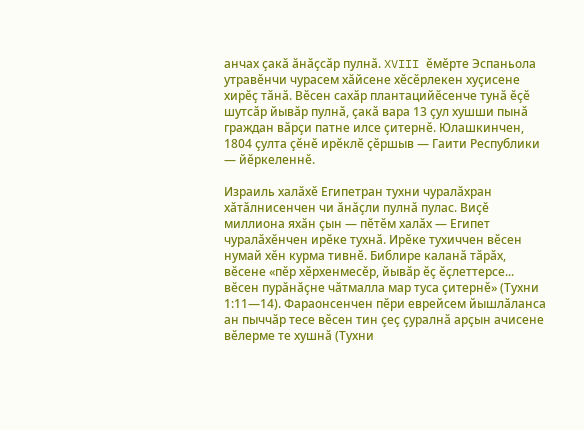анчах ҫакӑ ӑнӑҫсӑр пулнӑ. XVIII ӗмӗрте Эспаньола утравӗнчи чурасем хӑйсене хӗсӗрлекен хуҫисене хирӗҫ тӑнӑ. Вӗсен сахӑр плантацийӗсенче тунӑ ӗҫӗ шутсӑр йывӑр пулнӑ, ҫакӑ вара 13 ҫул хушши пынӑ граждан вӑрҫи патне илсе ҫитернӗ. Юлашкинчен, 1804 ҫулта ҫӗнӗ ирӗклӗ ҫӗршыв — Гаити Республики — йӗркеленнӗ.

Израиль халӑхӗ Египетран тухни чуралӑхран хӑтӑлнисенчен чи ӑнӑҫли пулнӑ пулас. Виҫӗ миллиона яхӑн ҫын — пӗтӗм халӑх — Египет чуралӑхӗнчен ирӗке тухнӑ. Ирӗке тухиччен вӗсен нумай хӗн курма тивнӗ. Библире каланӑ тӑрӑх, вӗсене «пӗр хӗрхенмесӗр, йывӑр ӗҫ ӗҫлеттерсе... вӗсен пурӑнӑҫне чӑтмалла мар туса ҫитернӗ» (Тухни 1:11—14). Фараонсенчен пӗри еврейсем йышлӑланса ан пыччӑр тесе вӗсен тин ҫеҫ ҫуралнӑ арҫын ачисене вӗлерме те хушнӑ (Тухни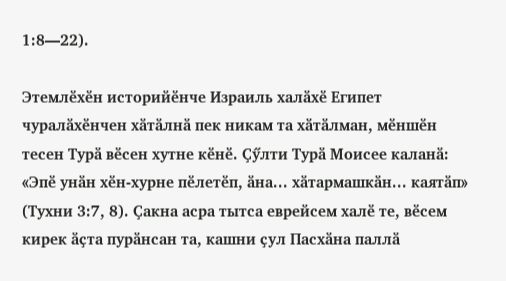1:8—22).

Этемлӗхӗн историйӗнче Израиль халӑхӗ Египет чуралӑхӗнчен хӑтӑлнӑ пек никам та хӑтӑлман, мӗншӗн тесен Турӑ вӗсен хутне кӗнӗ. Ҫӳлти Турӑ Моисее каланӑ: «Эпӗ унӑн хӗн-хурне пӗлетӗп, ӑна... хӑтармашкӑн... каятӑп» (Тухни 3:7, 8). Ҫакна асра тытса еврейсем халӗ те, вӗсем кирек ӑҫта пурӑнсан та, кашни ҫул Пасхӑна паллӑ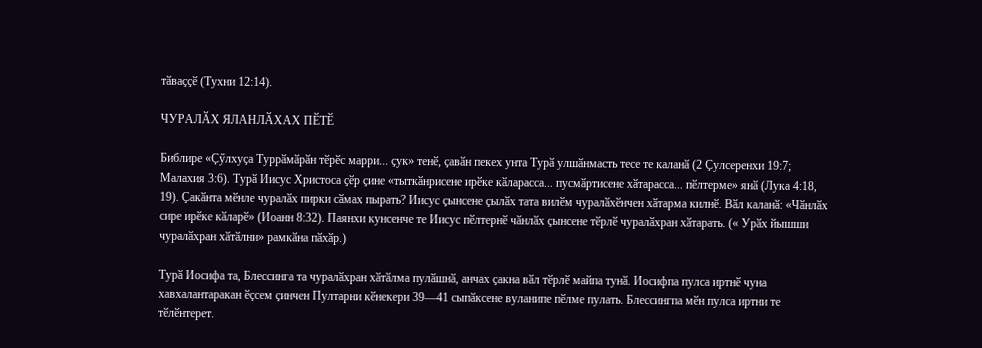тӑваҫҫӗ (Тухни 12:14).

ЧУРАЛӐХ ЯЛАНЛӐХАХ ПӖТӖ

Библире «Ҫӳлхуҫа Туррӑмӑрӑн тӗрӗс марри... ҫук» тенӗ, ҫавӑн пекех унта Турӑ улшӑнмасть тесе те каланӑ (2 Ҫулсеренхи 19:7; Малахия 3:6). Турӑ Иисус Христоса ҫӗр ҫине «тыткӑнрисене ирӗке кӑларасса... пусмӑртисене хӑтарасса... пӗлтерме» янӑ (Лука 4:18, 19). Ҫакӑнта мӗнле чуралӑх пирки сӑмах пырать? Иисус ҫынсене ҫылӑх тата вилӗм чуралӑхӗнчен хӑтарма килнӗ. Вӑл каланӑ: «Чӑнлӑх сире ирӗке кӑларӗ» (Иоанн 8:32). Паянхи кунсенче те Иисус пӗлтернӗ чӑнлӑх ҫынсене тӗрлӗ чуралӑхран хӑтарать. (« Урӑх йышши чуралӑхран хӑтӑлни» рамкӑна пӑхӑр.)

Турӑ Иосифа та, Блессинга та чуралӑхран хӑтӑлма пулӑшнӑ, анчах ҫакна вӑл тӗрлӗ майпа тунӑ. Иосифпа пулса иртнӗ чуна хавхалантаракан ӗҫсем ҫинчен Пултарни кӗнекери 39—41 сыпӑксене вуланипе пӗлме пулать. Блессингпа мӗн пулса иртни те тӗлӗнтерет.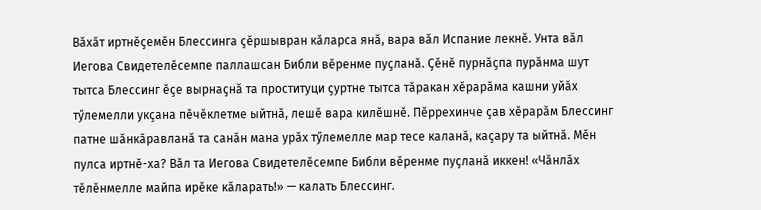Вӑхӑт иртнӗҫемӗн Блессинга ҫӗршывран кӑларса янӑ, вара вӑл Испание лекнӗ. Унта вӑл Иегова Свидетелӗсемпе паллашсан Библи вӗренме пуҫланӑ. Ҫӗнӗ пурнӑҫпа пурӑнма шут тытса Блессинг ӗҫе вырнаҫнӑ та проституци ҫуртне тытса тӑракан хӗрарӑма кашни уйӑх тӳлемелли укҫана пӗчӗклетме ыйтнӑ, лешӗ вара килӗшнӗ. Пӗррехинче ҫав хӗрарӑм Блессинг патне шӑнкӑравланӑ та санӑн мана урӑх тӳлемелле мар тесе каланӑ, каҫару та ыйтнӑ. Мӗн пулса иртнӗ-ха? Вӑл та Иегова Свидетелӗсемпе Библи вӗренме пуҫланӑ иккен! «Чӑнлӑх тӗлӗнмелле майпа ирӗке кӑларать!» — калать Блессинг.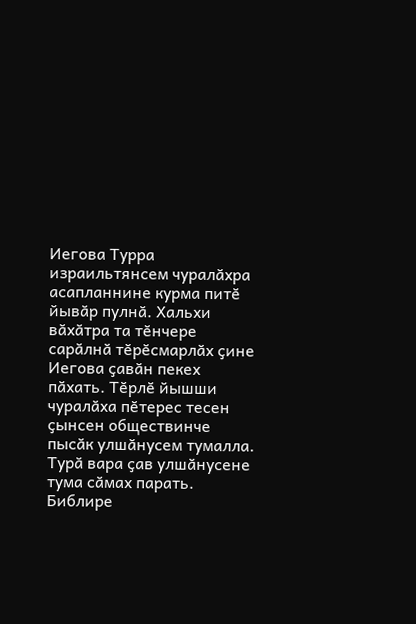Иегова Турра израильтянсем чуралӑхра асапланнине курма питӗ йывӑр пулнӑ. Хальхи вӑхӑтра та тӗнчере сарӑлнӑ тӗрӗсмарлӑх ҫине Иегова ҫавӑн пекех пӑхать. Тӗрлӗ йышши чуралӑха пӗтерес тесен ҫынсен обществинче пысӑк улшӑнусем тумалла. Турӑ вара ҫав улшӑнусене тума сӑмах парать. Библире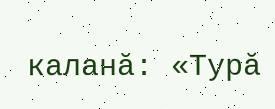каланӑ: «Турӑ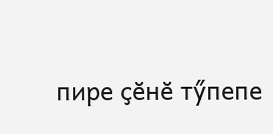пире ҫӗнӗ тӳпепе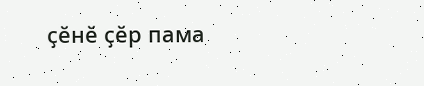ҫӗнӗ ҫӗр пама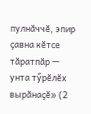пулнӑччӗ, эпир ҫавна кӗтсе тӑратпӑр — унта тӳрӗлӗх вырӑнаҫӗ» (2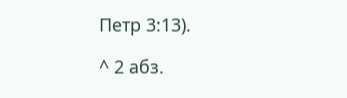Петр 3:13).

^ 2 абз.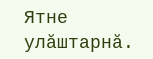Ятне улӑштарнӑ.